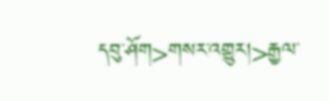དབུ་ཤོག>གསར་འགྱུར།>རྒྱལ་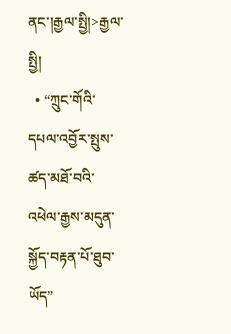ནང་།རྒྱལ་སྤྱི།>རྒྱལ་སྤྱི།
  • “ཀྲུང་གོའི་དཔལ་འབྱོར་སྤུས་ཚད་མཐོ་བའི་འཕེལ་རྒྱས་མདུན་སྐྱོད་བརྟན་པོ་ཐུབ་ཡོད”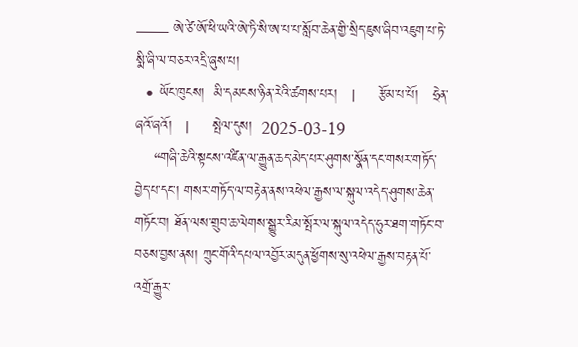—— ཨེ་ཙེ་ཨོ་ཕི་ཡའི་ཨེ་ཏི་སི་ཨ་པ་པ་སློབ་ཆེན་གྱི་སྲིད་ཇུས་ཞིབ་འཇུག་པ་ཏེ་སྨི་ཞི་ལ་བཅར་འདྲི་ཞུས་པ།
  • ཡོང་ཁུངས།  མི་དམངས་ཉིན་རེའི་ཚགས་པར།   |     རྩོམ་པ་པོ།   ཧྲེན་ཞའོ་ཞའོ།   |     སྤེལ་དུས།  2025-03-19
    “གཞི་ཆེའི་སྟངས་འཛིན་ལ་རྒྱུན་ཆད་མེད་པར་ཤུགས་སྣོན་དང་གསར་གཏོད་བྱེད་པ་དང་། གསར་གཏོད་ལ་བརྟེན་ནས་འཕེལ་རྒྱས་ལ་སྐུལ་འདེད་ཤུགས་ཆེན་གཏོང་བ། ཐོན་ལས་གྲུབ་ཆ་ལེགས་སྒྱུར་རིམ་སྤོར་ལ་སྐུལ་འདེད་ཧུར་ཐག་གཏོང་བ་བཅས་བྱས་ནས། ཀྲུང་གོའི་དཔལ་འབྱོར་མདུན་ཕྱོགས་སུ་འཕེལ་རྒྱས་བརྟན་པོ་འགྲོ་རྒྱུར་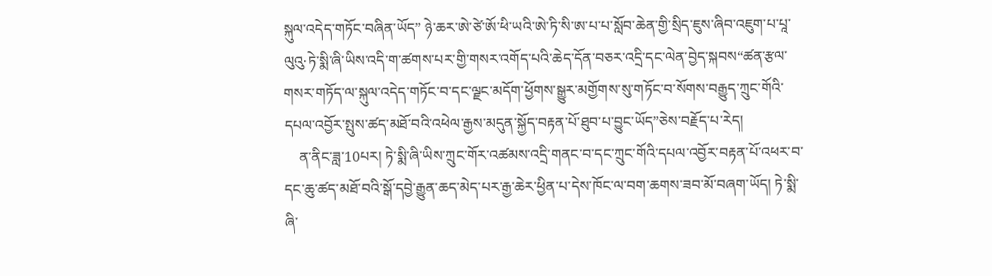སྐུལ་འདེད་གཏོང་བཞིན་ཡོད” ཉེ་ཆར་ཨེ་ཙེ་ཨོ་ཕི་ཡའི་ཨེ་ཏི་སི་ཨ་པ་པ་སློབ་ཆེན་གྱི་སྲིད་ཇུས་ཞིབ་འཇུག་པ་པཱ་ལུའུ·ཏེ་སྨི་ཞི་ཡིས་འདི་ག་ཚགས་པར་གྱི་གསར་འགོད་པའི་ཆེད་དོན་བཅར་འདྲི་དང་ལེན་བྱེད་སྐབས“ཚན་རྩལ་གསར་གཏོད་ལ་སྐུལ་འདེད་གཏོང་བ་དང་ལྗང་མདོག་ཕྱོགས་སྒྱུར་མགྱོགས་སུ་གཏོང་བ་སོགས་བརྒྱུད་ཀྲུང་གོའི་དཔལ་འབྱོར་སྤུས་ཚད་མཐོ་བའི་འཕེལ་རྒྱས་མདུན་སྐྱོད་བརྟན་པོ་ཐུབ་པ་བྱུང་ཡོད”ཅེས་བརྗོད་པ་རེད།
    ན་ནིང་ཟླ་10པར། ཏེ་སྨི་ཞི་ཡིས་ཀྲུང་གོར་འཚམས་འདྲི་གནང་བ་དང་ཀྲུང་གོའི་དཔལ་འབྱོར་བརྟན་པོ་འཕར་བ་དང་ཆུ་ཚད་མཐོ་བའི་སྒོ་དབྱེ་རྒྱུན་ཆད་མེད་པར་རྒྱ་ཆེར་ཕྱིན་པ་དེས་ཁོང་ལ་བག་ཆགས་ཟབ་མོ་བཞག་ཡོད། ཏེ་སྨི་ཞི་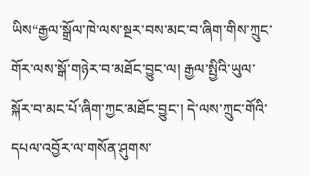ཡིས“རྒྱལ་སྒྲོལ་ཁེ་ལས་སྔར་བས་མང་བ་ཞིག་གིས་ཀྲུང་གོར་ལས་སྒོ་གཉེར་བ་མཐོང་བྱུང་ལ། རྒྱལ་སྤྱིའི་ཡུལ་སྐོར་བ་མང་པོ་ཞིག་ཀྱང་མཐོང་བྱུང་། དེ་ལས་ཀྲུང་གོའི་དཔལ་འབྱོར་ལ་གསོན་ཤུགས་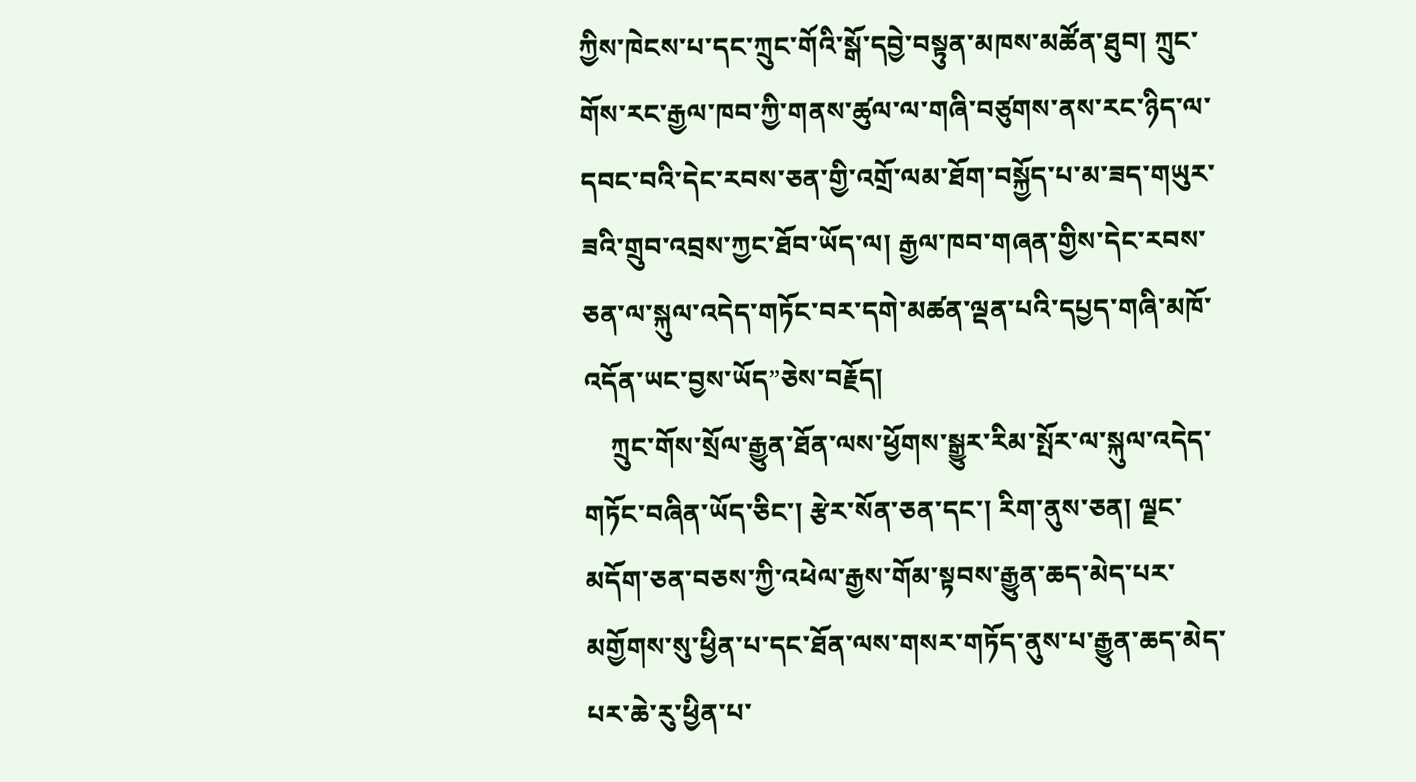ཀྱིས་ཁེངས་པ་དང་ཀྲུང་གོའི་སྒོ་དབྱེ་བསྟུན་མཁས་མཚོན་ཐུབ། ཀྲུང་གོས་རང་རྒྱལ་ཁབ་ཀྱི་གནས་ཚུལ་ལ་གཞི་བཙུགས་ནས་རང་ཉིད་ལ་དབང་བའི་དེང་རབས་ཅན་གྱི་འགྲོ་ལམ་ཐོག་བསྐྱོད་པ་མ་ཟད་གཡུར་ཟའི་གྲུབ་འབྲས་ཀྱང་ཐོབ་ཡོད་ལ། རྒྱལ་ཁབ་གཞན་གྱིས་དེང་རབས་ཅན་ལ་སྐུལ་འདེད་གཏོང་བར་དགེ་མཚན་ལྡན་པའི་དཔྱད་གཞི་མཁོ་འདོན་ཡང་བྱས་ཡོད”ཅེས་བརྗོད།
    ཀྲུང་གོས་སྲོལ་རྒྱུན་ཐོན་ལས་ཕྱོགས་སྒྱུར་རིམ་སྤོར་ལ་སྐུལ་འདེད་གཏོང་བཞིན་ཡོད་ཅིང་། རྩེར་སོན་ཅན་དང་། རིག་ནུས་ཅན། ལྗང་མདོག་ཅན་བཅས་ཀྱི་འཕེལ་རྒྱས་གོམ་སྟབས་རྒྱུན་ཆད་མེད་པར་མགྱོགས་སུ་ཕྱིན་པ་དང་ཐོན་ལས་གསར་གཏོད་ནུས་པ་རྒྱུན་ཆད་མེད་པར་ཆེ་རུ་ཕྱིན་པ་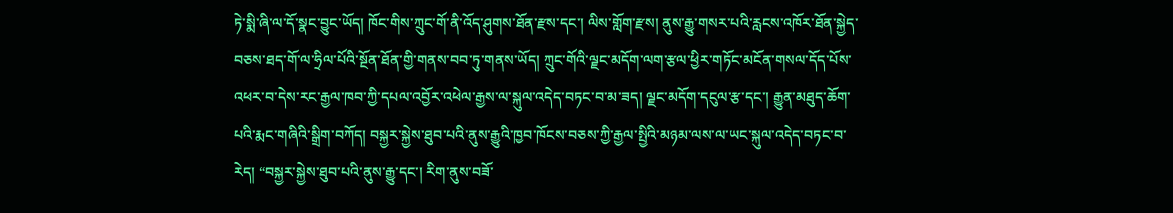ཏེ་སྨི་ཞི་ལ་དོ་སྣང་བྱུང་ཡོད། ཁོང་གིས་ཀྲུང་གོ་ནི་འོད་ཤུགས་ཐོན་རྫས་དང་། ལིས་གློག་རྫས། ནུས་རྒྱུ་གསར་པའི་རླངས་འཁོར་ཐོན་སྐྱེད་བཅས་ཐད་གོ་ལ་ཧྲིལ་པོའི་སྔོན་ཐོན་གྱི་གནས་བབ་ཏུ་གནས་ཡོད། ཀྲུང་གོའི་ལྗང་མདོག་ལག་རྩལ་ཕྱིར་གཏོང་མངོན་གསལ་དོད་པོས་འཕར་བ་དེས་རང་རྒྱལ་ཁབ་ཀྱི་དཔལ་འབྱོར་འཕེལ་རྒྱས་ལ་སྐུལ་འདེད་བཏང་བ་མ་ཟད། ལྗང་མདོག་དངུལ་རྩ་དང་། རྒྱུན་མཐུད་ཆོག་པའི་རྨང་གཞིའི་སྒྲིག་བཀོད། བསྐྱར་སྐྱེས་ཐུབ་པའི་ནུས་རྒྱུའི་ཁྱབ་ཁོངས་བཅས་ཀྱི་རྒྱལ་སྤྱིའི་མཉམ་ལས་ལ་ཡང་སྐུལ་འདེད་བཏང་བ་རེད། “བསྐྱར་སྐྱེས་ཐུབ་པའི་ནུས་རྒྱུ་དང་། རིག་ནུས་བཟོ་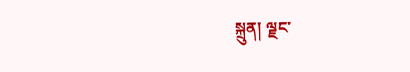སྐྲུན། ལྗང་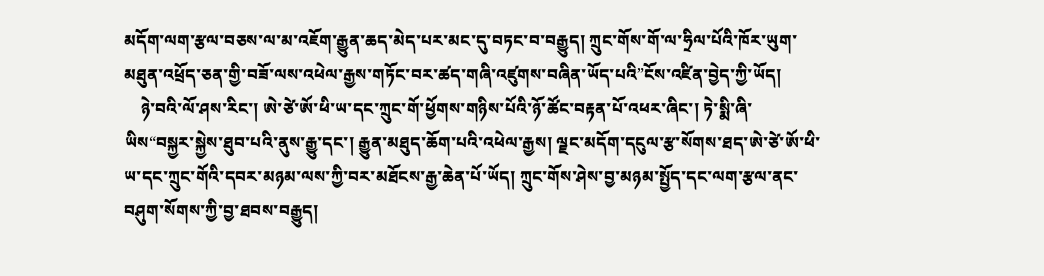མདོག་ལག་རྩལ་བཅས་ལ་མ་འཇོག་རྒྱུན་ཆད་མེད་པར་མང་དུ་བཏང་བ་བརྒྱུད། ཀྲུང་གོས་གོ་ལ་ཧྲིལ་པོའི་ཁོར་ཡུག་མཐུན་འཕྲོད་ཅན་གྱི་བཟོ་ལས་འཕེལ་རྒྱས་གཏོང་བར་ཚད་གཞི་འཛུགས་བཞིན་ཡོད་པའི”ངོས་འཛིན་བྱེད་ཀྱི་ཡོད།
    ཉེ་བའི་ལོ་ཤས་རིང་། ཨེ་ཙེ་ཨོ་ཕི་ཡ་དང་ཀྲུང་གོ་ཕྱོགས་གཉིས་པོའི་ཉོ་ཚོང་བརྟན་པོ་འཕར་ཞིང་། ཏེ་སྨི་ཞི་ཡིས“བསྐྱར་སྐྱེས་ཐུབ་པའི་ནུས་རྒྱུ་དང་། རྒྱུན་མཐུད་ཆོག་པའི་འཕེལ་རྒྱས། ལྗང་མདོག་དངུལ་རྩ་སོགས་ཐད་ཨེ་ཙེ་ཨོ་ཕི་ཡ་དང་ཀྲུང་གོའི་དབར་མཉམ་ལས་ཀྱི་བར་མཐོངས་རྒྱ་ཆེན་པོ་ཡོད། ཀྲུང་གོས་ཤེས་བྱ་མཉམ་སྤྱོད་དང་ལག་རྩལ་ནང་བཤུག་སོགས་ཀྱི་བྱ་ཐབས་བརྒྱུད།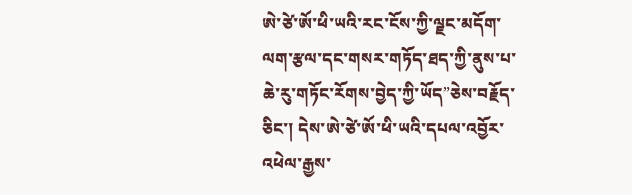ཨེ་ཙེ་ཨོ་ཕི་ཡའི་རང་ངོས་ཀྱི་ལྗང་མདོག་ལག་རྩལ་དང་གསར་གཏོད་ཐད་ཀྱི་ནུས་པ་ཆེ་རུ་གཏོང་རོགས་བྱེད་ཀྱི་ཡོད”ཅེས་བརྗོད་ཅིང་། དེས་ཨེ་ཙེ་ཨོ་ཕི་ཡའི་དཔལ་འབྱོར་འཕེལ་རྒྱས་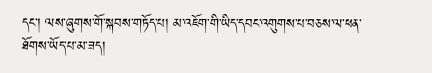དང་། ལས་ཞུགས་གོ་སྐབས་གཏོད་པ། མ་འཇོག་གི་ཡིད་དབང་འགུགས་པ་བཅས་ལ་ཕན་ཐོགས་ཡོད་པ་མ་ཟད།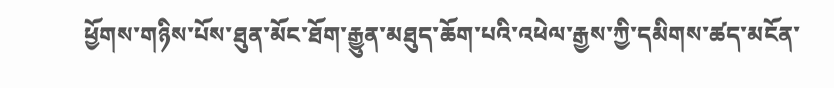ཕྱོགས་གཉིས་པོས་ཐུན་མོང་ཐོག་རྒྱུན་མཐུད་ཆོག་པའི་འཕེལ་རྒྱས་ཀྱི་དམིགས་ཚད་མངོན་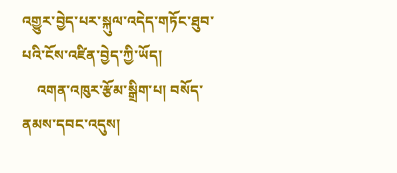འགྱུར་བྱེད་པར་སྐུལ་འདེད་གཏོང་ཐུབ་པའི་ངོས་འཛིན་བྱེད་ཀྱི་ཡོད།
    འགན་འཁུར་རྩོམ་སྒྲིག་པ། བསོད་ནམས་དབང་འདུས།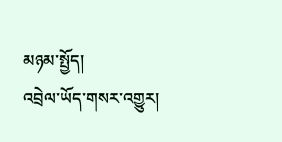མཉམ་སྤྱོད།
འབྲེལ་ཡོད་གསར་འགྱུར།